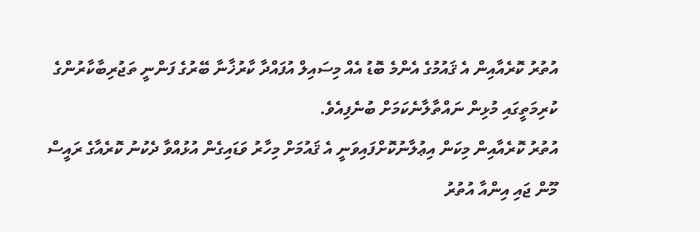އުތުރު ކޮރެއާއިން އެ ޤައުމުގެ އެންމެ ބޮޑު އެއް މިސައިލް އުފައްދާ ކާރުޚާނާ ބޭރުގެ ފަންނީ ތަޖުރިބާކާރުންގެ ކުރިމަތީގައި މުޅިން ނައްތާލާނެކަމަށް ބުނެފިއެވެ.
އުތުރު ކޮރެއާއިން މިކަން އިޢުލާނުކޮށްފައިވަނީ އެ ޤައުމަށް މިހާރު ވަޑައިގެން އުޅުއްވާ ދެކުނު ކޮރެއާގެ ރައީސް މޫން ޖައި އިންއާ އުތުރު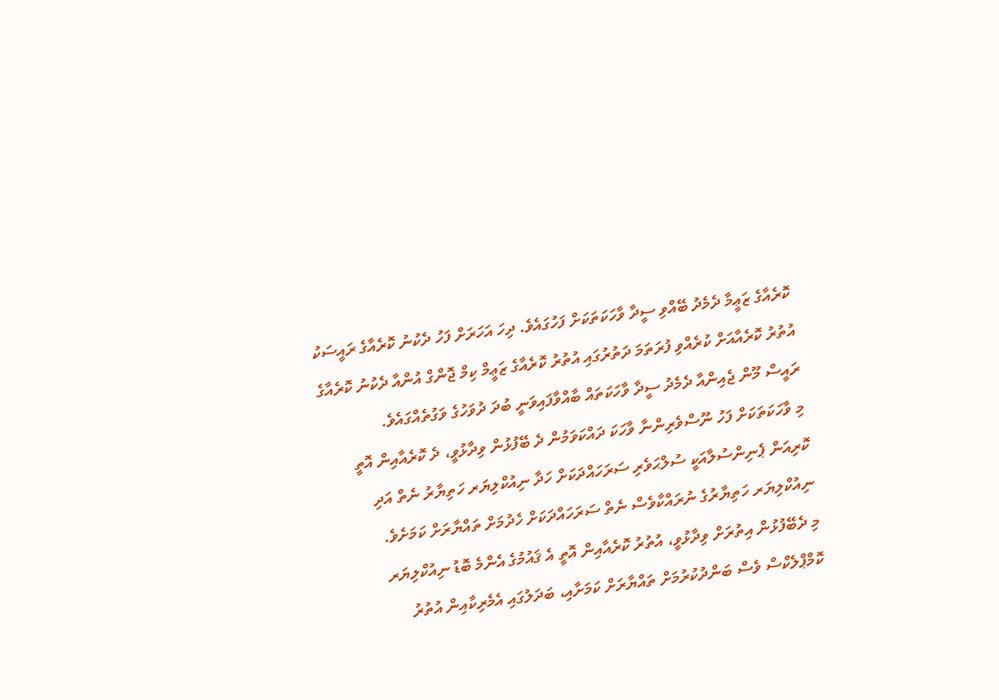ކޮރެއާގެ ޒަޢީމާ ދެމެދު ބޭއްވި ސީދާ ވާހަކަތަކަށް ފަހުގައެވެ. ދިހަ އަހަރަށް ފަހު ދެކުނު ކޮރެއާގެ ރައީސަކު އުތުރު ކޮރެއާއަށް ކުރެއްވި ފުރަތަމަ ދަތުރުގައި އުތުރު ކޮރެއާގެ ޒަޢީމް ކިމް ޖޮންގް އުންއާ ދެކުނު ކޮރެއާގެ ރައީސް މޫން ޖެއިންއާ ދެމެދު ސީދާ ވާހަކަތައް ބާއްވާފައިވަނީ ބުދަ ދުވަހުގެ ވަގުތެއްގައެވެ.
މި ވާހަކަތަކަށް ފަހު ނޫސްވެރިންނާ ވާހަކަ ދައްކަވަމުން ދެ ބޭފުޅުން ވިދާޅުވީ، ދެ ކޮރެއާއިން އޮތީ ކޮރިއަން ޕެނިންސުލާއަކީ ސުލްޙަވެރި ސަރަހައްދަކަށް ހަދާ ނިއުކްލިޔަރ ހަތިޔާރު ނެތް އަދި ނިއުކްލިޔަރ ހަތިޔާރުގެ ނުރައްކާވެސް ނެތް ސަރަހައްދަކަށް ހެދުމަށް ތައްޔާރަށް ކަމަށެވެ.
މި ދެބޭފުޅުން އިތުރަށް ވިދާޅުވީ، އުތުރު ކޮރެއާއިން އޮތީ އެ ޤައުމުގެ އެންމެ ބޮޑު ނިއުކްލިޔަރ ކޮމްޕްލެކްސް ވެސް ބަންދުކުރުމަށް ތައްޔާރަށް ކަމަށާއި، ބަދަލުގައި އެމެރިކާއިން އުތުރު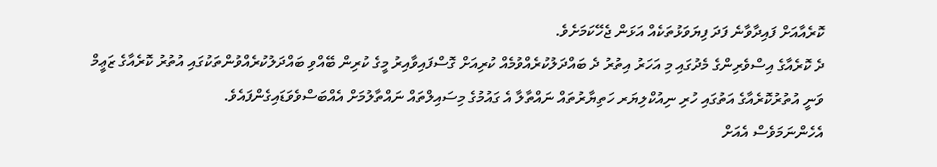ކޮރެއާއަށް ފައިދާވާނެ ފަދަ ފިޔަވަޅުތަކެއް އަޅަން ޖެހޭކަމަށެވެ.
ދެ ކޮރެއާގެ އިސްވެރިންގެ މެދުގައި މި އަހަރު އިތުރު ދެ ބައްދަލުކުރެއްވުމެއް ކުރިއަށް ގޮސްފައިވާއިރު މީގެ ކުރިން ބޭއްވި ބައްދަލުކުރެއްވުންތަކުގައި އުތުރު ކޮރެއާގެ ޒަޢީމް ވަނީ އުތުރުކޮރެއާގެ އަތުގައި ހުރި ނިއުކްލިޔަރ ހަތިޔާރުތައް ނައްތާލާ އެ ގައުމުގެ މިސައިލްތައް ނައްތާލުމަށް އެއްބަސްވެވަޑައިގެންފައެވެ.
އެހެންނަމަވެސް އެއަށް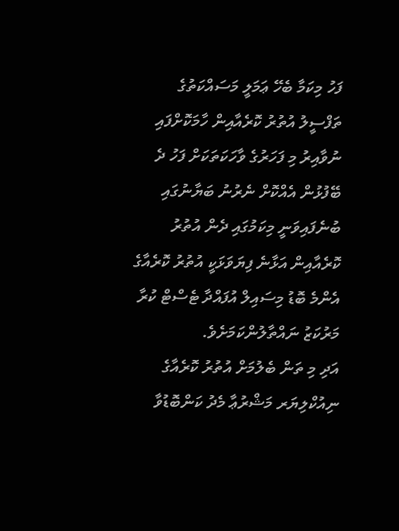ފަހު މިކަމާ ބެހޭ ޢަމަލީ މަސައްކަތުގެ ތަފްސީލު އުތުރު ކޮރެއާއިން ހާމަކޮށްފައި ނުވާއިރު މި ފަހަރުގެ ވާހަކަތަކަށް ފަހު ދެ ބޭފުޅުން އެއްކޮށް ނެރުނު ބަޔާނުގައި ބުނެފައިވަނީ މިކަމުގައި ދެން އުތުރު ކޮރެއާއިން އަޅާނެ ފިޔަވަޅަކީ އުތުރު ކޮރެއާގެ އެންމެ ބޮޑު މިސައިލް އުފައްދާ ޓެސްޓް ކުރާ މަރުކަޒު ނައްތާލުންކަމަށެވެ.
އަދި މި ތަން ބެލުމަށް އުތުރު ކޮރެއާގެ ނިއުކްލިޔަރ މަޝްރުޢާ މެދު ކަންބޮޑުވާ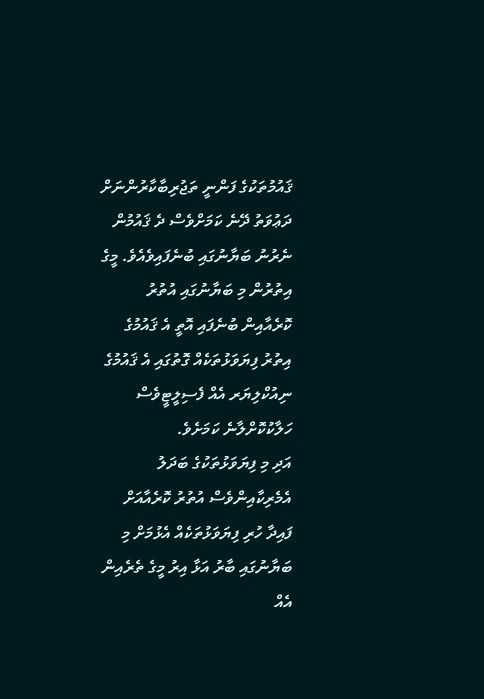ޤައުމުތަކުގެ ފަންނީ ތަޖުރިބާކާރުންނަށް ދަޢުވަތު ދޭނެ ކަމަށްވެސް ދެ ޤައުމުން ނެރުނު ބަޔާނުގައި ބުނެފައިވެއެވެ. މީގެ އިތުރުން މި ބަޔާނުގައި އުތުރު ކޮރެއާއިން ބުނެފައި އޮތީ އެ ޤައުމުގެ އިތުރު ފިޔަވަޅުތަކެއް ގޮތުގައި އެ ޤައުމުގެ ނިއުކްލިޔަރ އެއް ފެސިލީޓީވެސް ހަލާކުކޮށްލާނެ ކަމަށެވެ.
އަދި މި ފިޔަވަޅުތަކުގެ ބަދަލު އެމެރިކާއިންވެސް އުތުރު ކޮރެއާއަށް ފައިދާ ހުރި ފިޔަވަޅުތަކެއް އެޅުމަށް މި ބަޔާނުގައި ބާރު އަޅާ އިރު މީގެ ތެރެއިން އެއް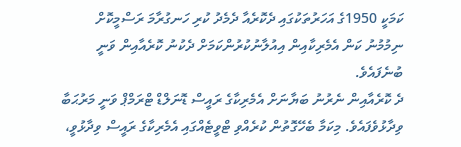ކަމަކީ 1950ގެ އަހަރުތަކުގައި ދެކޮރެއާ ދެމެދު ކުރި ހަނގުރާމަ ރަސްމީކޮށް ނިމުމުނު ކަން އެމެރިކާއިން އިއުލާނުކުރުންކަމަށް ދެކުނު ކޮރެއާއިން ވަނީ ބުނެފައެވެ.
ދެ ކޮރެއާއިން ނެރުނު ބަޔާނަށް އެމެރިކާގެ ރައީސް ޑޮނަލްޑް ޓްރަމްޕް ވަނީ މަރުޙަބާ ވިދާޅުވެފައެވެ. މިކަމާ ބެހޭގޮތުން ކުރެއްވި ޓްވީޓެއްގައި އެމެރިކާގެ ރައީސް ވިދާޅުވީ،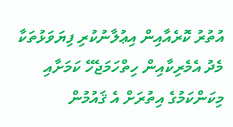އުތުރު ކޮރެއާއިން އިޢުލާނުކުރި ފިޔަވަޅުތަކާ މެދު އެމެރިކާއިން ހިތްހަމަޖެހޭ ކަމަށާއި މިކަންކަމުގެ އިތުރަށް އެ ޤައުމުން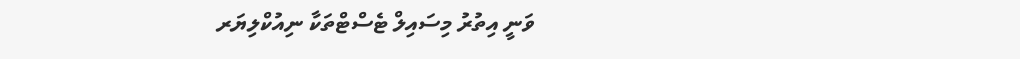ވަނީ އިތުރު މިސައިލް ޓެސްޓްތަކާ ނިއުކްލިޔަރ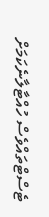ޓެސްޓްތައްވެސް ހުއްޓާލާނެކަމަށް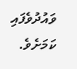ވައުދުވެފައި ކަމަށެވެ.